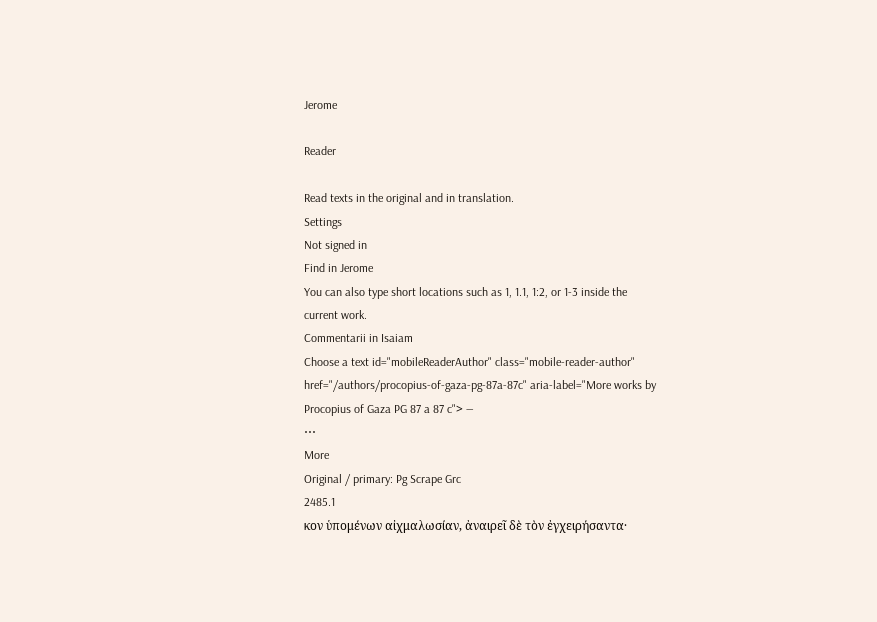Jerome

Reader

Read texts in the original and in translation.
Settings
Not signed in
Find in Jerome
You can also type short locations such as 1, 1.1, 1:2, or 1-3 inside the current work.
Commentarii in Isaiam
Choose a text id="mobileReaderAuthor" class="mobile-reader-author" href="/authors/procopius-of-gaza-pg-87a-87c" aria-label="More works by Procopius of Gaza PG 87 a 87 c"> —
⋯
More
Original / primary: Pg Scrape Grc
2485.1
κον ὑπομένων αἰχμαλωσίαν, ἀναιρεῖ δὲ τὸν ἐγχειρήσαντα·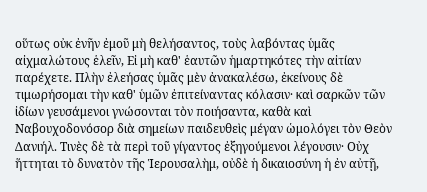οὕτως οὐκ ἐνῆν ἐμοῦ μὴ θελήσαντος, τοὺς λαβόντας ὑμᾶς αἰχμαλώτους ἑλεῖν, Εἰ μὴ καθ' ἑαυτῶν ἡμαρτηκότες τὴν αἰτίαν παρέχετε. Πλὴν ἐλεήσας ὑμᾶς μὲν ἀνακαλέσω, ἐκείνους δὲ τιμωρήσομαι τὴν καθ' ὑμῶν ἐπιτείναντας κόλασιν· καὶ σαρκῶν τῶν ἰδίων γευσάμενοι γνώσονται τὸν ποιήσαντα, καθὰ καὶ Ναβουχοδονόσορ διὰ σημείων παιδευθεὶς μέγαν ὡμολόγει τὸν Θεὸν Δανιήλ. Τινὲς δὲ τὰ περὶ τοῦ γίγαντος ἐξηγούμενοι λέγουσιν· Οὐχ ἥττηται τὸ δυνατὸν τῆς Ἱερουσαλὴμ, οὐδὲ ἡ δικαιοσύνη ἡ ἐν αὐτῇ,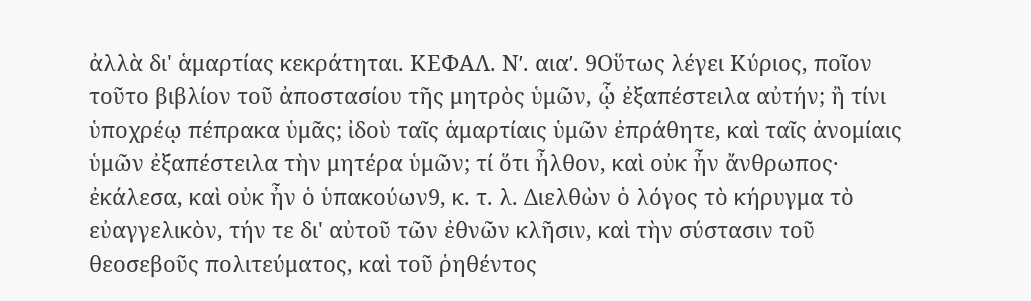ἀλλὰ δι' ἁμαρτίας κεκράτηται. ΚΕΦΑΛ. Νʹ. αιαʹ. 9Οὕτως λέγει Κύριος, ποῖον τοῦτο βιβλίον τοῦ ἀποστασίου τῆς μητρὸς ὑμῶν, ᾧ ἐξαπέστειλα αὐτήν; ἢ τίνι ὑποχρέῳ πέπρακα ὑμᾶς; ἰδοὺ ταῖς ἁμαρτίαις ὑμῶν ἐπράθητε, καὶ ταῖς ἀνομίαις ὑμῶν ἐξαπέστειλα τὴν μητέρα ὑμῶν; τί ὅτι ἦλθον, καὶ οὐκ ἦν ἄνθρωπος· ἐκάλεσα, καὶ οὐκ ἦν ὁ ὑπακούων9, κ. τ. λ. Διελθὼν ὁ λόγος τὸ κήρυγμα τὸ εὐαγγελικὸν, τήν τε δι' αὐτοῦ τῶν ἐθνῶν κλῆσιν, καὶ τὴν σύστασιν τοῦ θεοσεβοῦς πολιτεύματος, καὶ τοῦ ῥηθέντος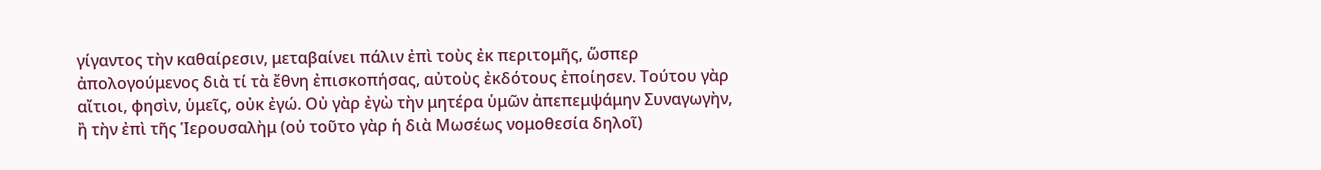γίγαντος τὴν καθαίρεσιν, μεταβαίνει πάλιν ἐπὶ τοὺς ἐκ περιτομῆς, ὥσπερ ἀπολογούμενος διὰ τί τὰ ἔθνη ἐπισκοπήσας, αὐτοὺς ἐκδότους ἐποίησεν. Τούτου γὰρ αἴτιοι, φησὶν, ὑμεῖς, οὐκ ἐγώ. Οὐ γὰρ ἐγὼ τὴν μητέρα ὑμῶν ἀπεπεμψάμην Συναγωγὴν, ἢ τὴν ἐπὶ τῆς Ἱερουσαλὴμ (οὐ τοῦτο γὰρ ἡ διὰ Μωσέως νομοθεσία δηλοῖ)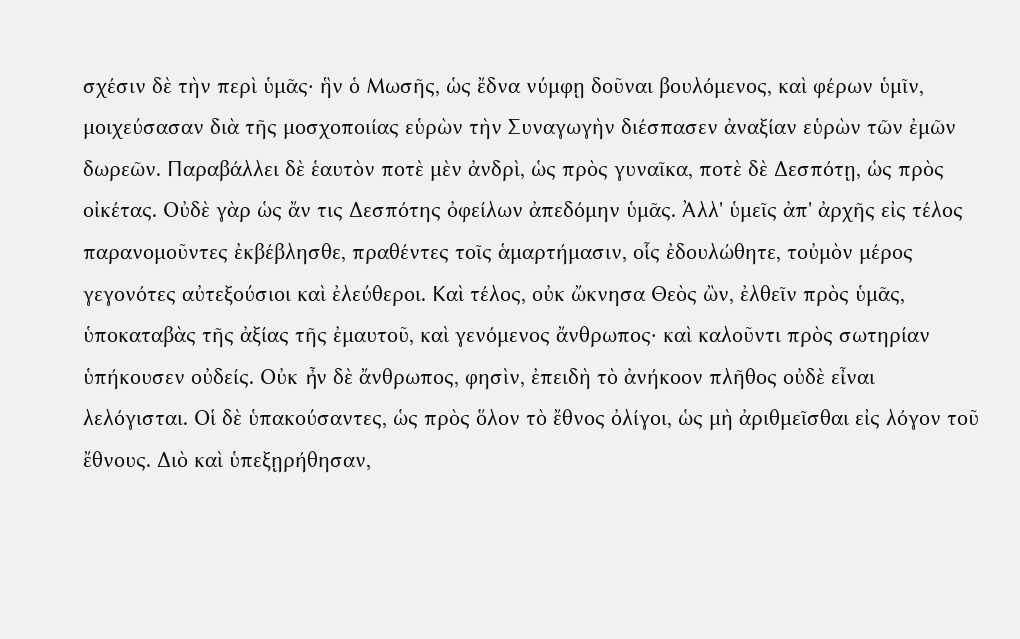σχέσιν δὲ τὴν περὶ ὑμᾶς· ἣν ὁ Μωσῆς, ὡς ἔδνα νύμφῃ δοῦναι βουλόμενος, καὶ φέρων ὑμῖν, μοιχεύσασαν διὰ τῆς μοσχοποιίας εὑρὼν τὴν Συναγωγὴν διέσπασεν ἀναξίαν εὑρὼν τῶν ἐμῶν δωρεῶν. Παραβάλλει δὲ ἑαυτὸν ποτὲ μὲν ἀνδρὶ, ὡς πρὸς γυναῖκα, ποτὲ δὲ Δεσπότῃ, ὡς πρὸς οἰκέτας. Οὐδὲ γὰρ ὡς ἄν τις Δεσπότης ὀφείλων ἀπεδόμην ὑμᾶς. Ἀλλ' ὑμεῖς ἀπ' ἀρχῆς εἰς τέλος παρανομοῦντες ἐκβέβλησθε, πραθέντες τοῖς ἁμαρτήμασιν, οἷς ἐδουλώθητε, τοὐμὸν μέρος γεγονότες αὐτεξούσιοι καὶ ἐλεύθεροι. Καὶ τέλος, οὐκ ὤκνησα Θεὸς ὢν, ἐλθεῖν πρὸς ὑμᾶς, ὑποκαταβὰς τῆς ἀξίας τῆς ἐμαυτοῦ, καὶ γενόμενος ἄνθρωπος· καὶ καλοῦντι πρὸς σωτηρίαν ὑπήκουσεν οὐδείς. Οὐκ ἦν δὲ ἄνθρωπος, φησὶν, ἐπειδὴ τὸ ἀνήκοον πλῆθος οὐδὲ εἶναι λελόγισται. Οἱ δὲ ὑπακούσαντες, ὡς πρὸς ὅλον τὸ ἔθνος ὀλίγοι, ὡς μὴ ἀριθμεῖσθαι εἰς λόγον τοῦ ἔθνους. Διὸ καὶ ὑπεξῃρήθησαν,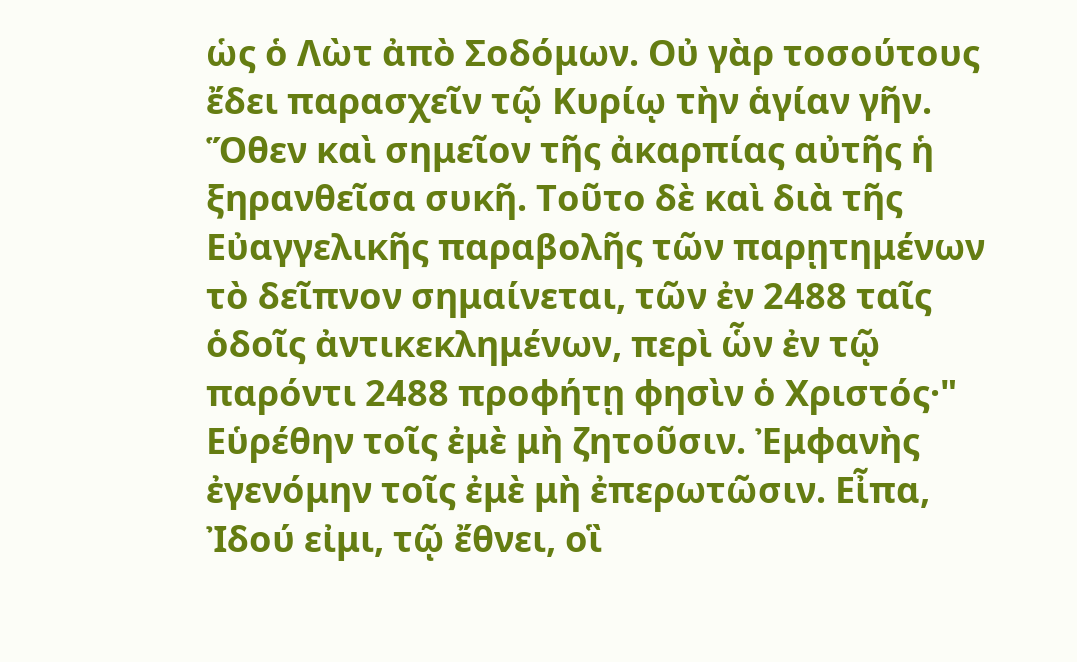ὡς ὁ Λὼτ ἀπὸ Σοδόμων. Οὐ γὰρ τοσούτους ἔδει παρασχεῖν τῷ Κυρίῳ τὴν ἁγίαν γῆν. Ὅθεν καὶ σημεῖον τῆς ἀκαρπίας αὐτῆς ἡ ξηρανθεῖσα συκῆ. Τοῦτο δὲ καὶ διὰ τῆς Εὐαγγελικῆς παραβολῆς τῶν παρῃτημένων τὸ δεῖπνον σημαίνεται, τῶν ἐν 2488 ταῖς ὁδοῖς ἀντικεκλημένων, περὶ ὧν ἐν τῷ παρόντι 2488 προφήτῃ φησὶν ὁ Χριστός·" Εὑρέθην τοῖς ἐμὲ μὴ ζητοῦσιν. Ἐμφανὴς ἐγενόμην τοῖς ἐμὲ μὴ ἐπερωτῶσιν. Εἶπα, Ἰδού εἰμι, τῷ ἔθνει, οἳ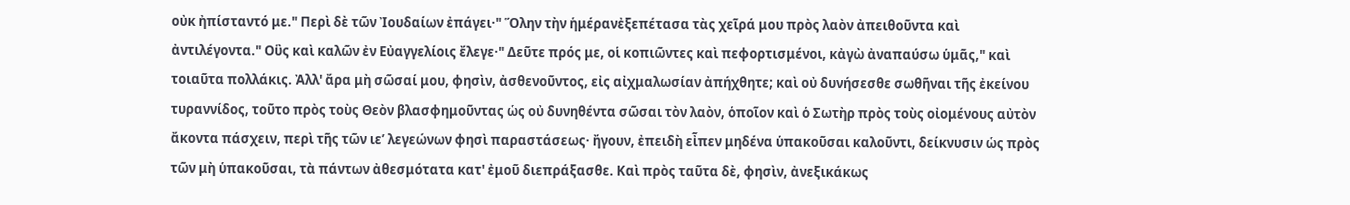οὐκ ἠπίσταντό με." Περὶ δὲ τῶν Ἰουδαίων ἐπάγει·" Ὅλην τὴν ἡμέρανἐξεπέτασα τὰς χεῖρά μου πρὸς λαὸν ἀπειθοῦντα καὶ ἀντιλέγοντα." Οὓς καὶ καλῶν ἐν Εὐαγγελίοις ἔλεγε·" Δεῦτε πρός με, οἱ κοπιῶντες καὶ πεφορτισμένοι, κἀγὼ ἀναπαύσω ὑμᾶς," καὶ τοιαῦτα πολλάκις. Ἀλλ' ἄρα μὴ σῶσαί μου, φησὶν, ἀσθενοῦντος, εἰς αἰχμαλωσίαν ἀπήχθητε; καὶ οὐ δυνήσεσθε σωθῆναι τῆς ἐκείνου τυραννίδος, τοῦτο πρὸς τοὺς Θεὸν βλασφημοῦντας ὡς οὐ δυνηθέντα σῶσαι τὸν λαὸν, ὁποῖον καὶ ὁ Σωτὴρ πρὸς τοὺς οἰομένους αὐτὸν ἄκοντα πάσχειν, περὶ τῆς τῶν ιεʹ λεγεώνων φησὶ παραστάσεως· ἤγουν, ἐπειδὴ εἶπεν μηδένα ὑπακοῦσαι καλοῦντι, δείκνυσιν ὡς πρὸς τῶν μὴ ὑπακοῦσαι, τὰ πάντων ἀθεσμότατα κατ' ἐμοῦ διεπράξασθε. Καὶ πρὸς ταῦτα δὲ, φησὶν, ἀνεξικάκως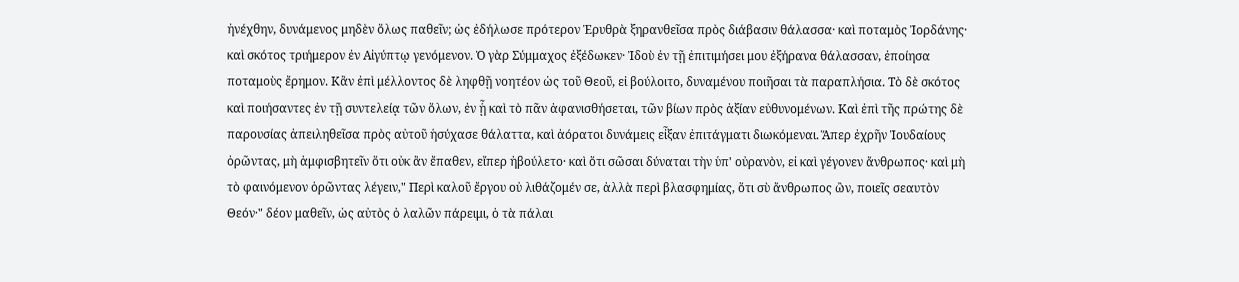ἠνέχθην, δυνάμενος μηδὲν ὅλως παθεῖν; ὡς ἐδήλωσε πρότερον Ἐρυθρὰ ξηρανθεῖσα πρὸς διάβασιν θάλασσα· καὶ ποταμὸς Ἰορδάνης· καὶ σκότος τριήμερον ἐν Αἰγύπτῳ γενόμενον. Ὁ γὰρ Σύμμαχος ἐξέδωκεν· Ἰδοὺ ἐν τῇ ἐπιτιμήσει μου ἐξήρανα θάλασσαν, ἐποίησα ποταμοὺς ἔρημον. Κἂν ἐπὶ μέλλοντος δὲ ληφθῇ νοητέον ὡς τοῦ Θεοῦ, εἰ βούλοιτο, δυναμένου ποιῆσαι τὰ παραπλήσια. Τὸ δὲ σκότος καὶ ποιήσαντες ἐν τῇ συντελείᾳ τῶν ὅλων, ἐν ᾗ καὶ τὸ πᾶν ἀφανισθήσεται, τῶν βίων πρὸς ἀξίαν εὐθυνομένων. Καὶ ἐπὶ τῆς πρώτης δὲ παρουσίας ἀπειληθεῖσα πρὸς αὐτοῦ ἡσύχασε θάλαττα, καὶ ἀόρατοι δυνάμεις εἶξαν ἐπιτάγματι διωκόμεναι. Ἅπερ ἐχρῆν Ἰουδαίους ὁρῶντας, μὴ ἀμφισβητεῖν ὅτι οὐκ ἂν ἔπαθεν, εἴπερ ἠβούλετο· καὶ ὅτι σῶσαι δύναται τὴν ὑπ' οὐρανὸν, εἰ καὶ γέγονεν ἄνθρωπος· καὶ μὴ τὸ φαινόμενον ὁρῶντας λέγειν," Περὶ καλοῦ ἔργου οὐ λιθάζομέν σε, ἀλλὰ περὶ βλασφημίας, ὅτι σὺ ἄνθρωπος ὢν, ποιεῖς σεαυτὸν Θεόν·" δέον μαθεῖν, ὡς αὐτὸς ὁ λαλῶν πάρειμι, ὁ τὰ πάλαι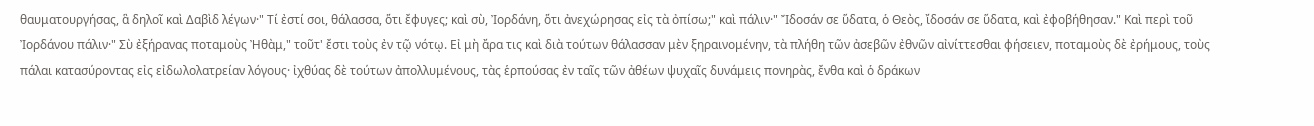θαυματουργήσας, ἃ δηλοῖ καὶ Δαβὶδ λέγων·" Τί ἐστί σοι, θάλασσα, ὅτι ἔφυγες; καὶ σὺ, Ἰορδάνη, ὅτι ἀνεχώρησας εἰς τὰ ὀπίσω;" καὶ πάλιν·" Ἴδοσάν σε ὕδατα, ὁ Θεὸς, ἴδοσάν σε ὕδατα, καὶ ἐφοβήθησαν." Καὶ περὶ τοῦ Ἰορδάνου πάλιν·" Σὺ ἐξήρανας ποταμοὺς Ἠθὰμ," τοῦτ' ἔστι τοὺς ἐν τῷ νότῳ. Εἰ μὴ ἄρα τις καὶ διὰ τούτων θάλασσαν μὲν ξηραινομένην, τὰ πλήθη τῶν ἀσεβῶν ἐθνῶν αἰνίττεσθαι φήσειεν, ποταμοὺς δὲ ἐρήμους, τοὺς πάλαι κατασύροντας εἰς εἰδωλολατρείαν λόγους· ἰχθύας δὲ τούτων ἀπολλυμένους, τὰς ἑρπούσας ἐν ταῖς τῶν ἀθέων ψυχαῖς δυνάμεις πονηρὰς, ἔνθα καὶ ὁ δράκων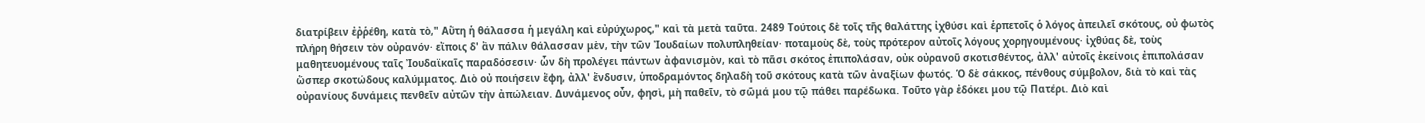διατρίβειν ἐῤῥέθη, κατὰ τὸ," Αὕτη ἡ θάλασσα ἡ μεγάλη καὶ εὐρύχωρος," καὶ τὰ μετὰ ταῦτα. 2489 Τούτοις δὲ τοῖς τῆς θαλάττης ἰχθύσι καὶ ἑρπετοῖς ὁ λόγος ἀπειλεῖ σκότους, οὐ φωτὸς πλήρη θήσειν τὸν οὐρανόν· εἴποις δ' ἂν πάλιν θάλασσαν μὲν, τὴν τῶν Ἰουδαίων πολυπληθείαν· ποταμοὺς δὲ, τοὺς πρότερον αὐτοῖς λόγους χορηγουμένους· ἰχθύας δὲ, τοὺς μαθητευομένους ταῖς Ἰουδαϊκαῖς παραδόσεσιν· ὧν δὴ προλέγει πάντων ἀφανισμὸν, καὶ τὸ πᾶσι σκότος ἐπιπολάσαν, οὐκ οὐρανοῦ σκοτισθέντος, ἀλλ' αὐτοῖς ἐκείνοις ἐπιπολάσαν ὥσπερ σκοτώδους καλύμματος. Διὸ οὐ ποιήσειν ἔφη, ἀλλ' ἔνδυσιν, ὑποδραμόντος δηλαδὴ τοῦ σκότους κατὰ τῶν ἀναξίων φωτός. Ὁ δὲ σάκκος, πένθους σύμβολον, διὰ τὸ καὶ τὰς οὐρανίους δυνάμεις πενθεῖν αὐτῶν τὴν ἀπώλειαν. Δυνάμενος οὖν, φησὶ, μὴ παθεῖν, τὸ σῶμά μου τῷ πάθει παρέδωκα. Τοῦτο γὰρ ἐδόκει μου τῷ Πατέρι. Διὸ καὶ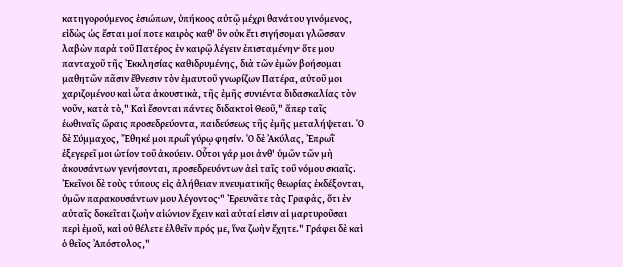κατηγορούμενος ἐσιώπων, ὑπήκοος αὐτῷ μέχρι θανάτου γινόμενος, εἰδὼς ὡς ἔσται μοί ποτε καιρὸς καθ' ὃν οὐκ ἔτι σιγήσομαι γλῶσσαν λαβὼν παρὰ τοῦ Πατέρος ἐν καιρῷ λέγειν ἐπισταμένην· ὅτε μου πανταχοῦ τῆς Ἐκκλησίας καθιδρυμένης, διὰ τῶν ἐμῶν βοήσομαι μαθητῶν πᾶσιν ἔθνεσιν τὸν ἐμαυτοῦ γνωρίζων Πατέρα, αὐτοῦ μοι χαριζομένου καὶ ὦτα ἀκουστικὰ, τῆς ἐμῆς συνιέντα διδασκαλίας τὸν νοῦν, κατὰ τὸ," Καὶ ἔσονται πάντες διδακτοὶ Θεοῦ," ἅπερ ταῖς ἑωθιναῖς ὥραις προσεδρεύοντα, παιδεύσεως τῆς ἐμῆς μεταλήψεται. Ὁ δὲ Σύμμαχος, Ἔθηκέ μοι πρωῒ γύρῳ φησίν. Ὁ δὲ Ἀκύλας, Ἐπρωῒ ἐξεγερεῖ μοι ὠτίον τοῦ ἀκούειν. Οὗτοι γάρ μοι ἀνθ' ὑμῶν τῶν μὴ ἀκουσάντων γενήσονται, προσεδρευόντων ἀεὶ ταῖς τοῦ νόμου σκιαῖς. Ἐκεῖνοι δὲ τοὺς τύπους εἰς ἀλήθειαν πνευματικῆς θεωρίας ἐκδέξονται, ὑμῶν παρακουσάντων μου λέγοντος·" Ἐρευνᾶτε τὰς Γραφὰς, ὅτι ἐν αὐταῖς δοκεῖται ζωὴν αἰώνιον ἔχειν καὶ αὐταί εἰσιν αἱ μαρτυροῦσαι περὶ ἐμοῦ, καὶ οὐ θέλετε ἐλθεῖν πρός με, ἵνα ζωὴν ἔχητε." Γράφει δὲ καὶ ὁ θεῖος Ἀπόστολος,"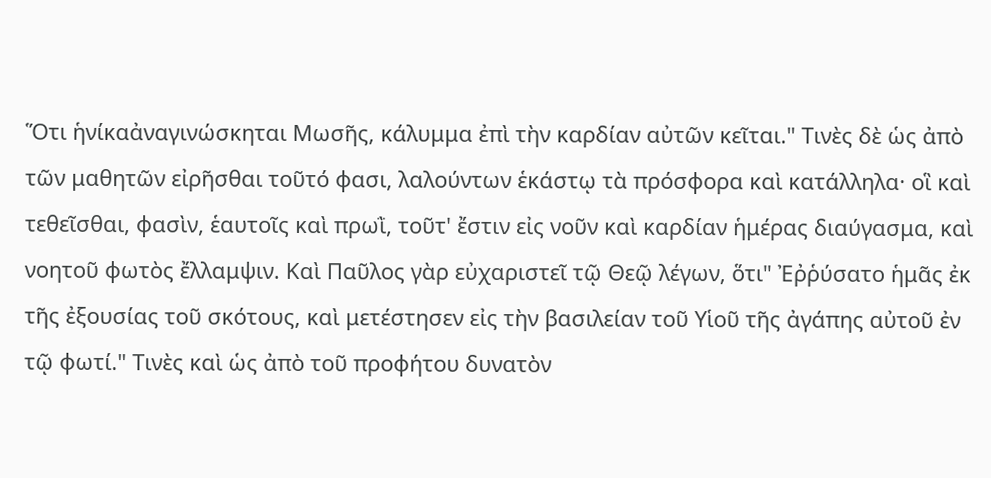Ὅτι ἡνίκαἀναγινώσκηται Μωσῆς, κάλυμμα ἐπὶ τὴν καρδίαν αὐτῶν κεῖται." Τινὲς δὲ ὡς ἀπὸ τῶν μαθητῶν εἰρῆσθαι τοῦτό φασι, λαλούντων ἑκάστῳ τὰ πρόσφορα καὶ κατάλληλα· οἳ καὶ τεθεῖσθαι, φασὶν, ἑαυτοῖς καὶ πρωῒ, τοῦτ' ἔστιν εἰς νοῦν καὶ καρδίαν ἡμέρας διαύγασμα, καὶ νοητοῦ φωτὸς ἔλλαμψιν. Καὶ Παῦλος γὰρ εὐχαριστεῖ τῷ Θεῷ λέγων, ὅτι" Ἐῤῥύσατο ἡμᾶς ἐκ τῆς ἐξουσίας τοῦ σκότους, καὶ μετέστησεν εἰς τὴν βασιλείαν τοῦ Υἱοῦ τῆς ἀγάπης αὐτοῦ ἐν τῷ φωτί." Τινὲς καὶ ὡς ἀπὸ τοῦ προφήτου δυνατὸν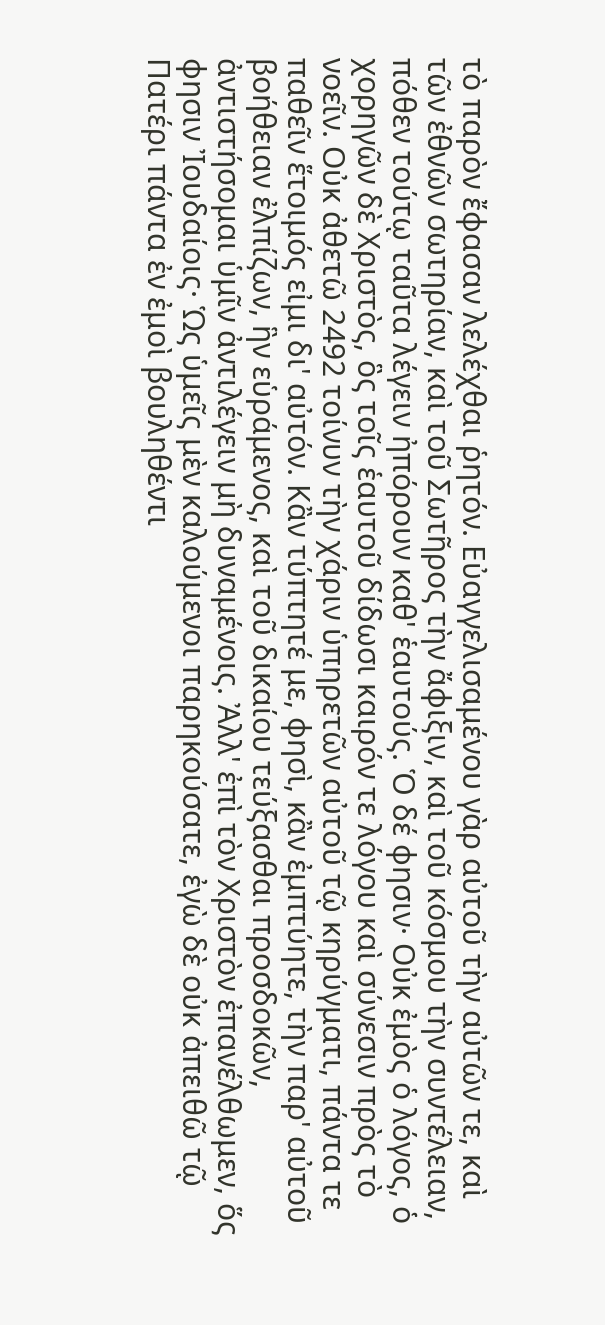τὸ παρὸν ἔφασαν λελέχθαι ῥητόν. Εὐαγγελισαμένου γὰρ αὐτοῦ τὴν αὐτῶν τε, καὶ τῶν ἐθνῶν σωτηρίαν, καὶ τοῦ Σωτῆρος τὴν ἄφιξιν, καὶ τοῦ κόσμου τὴν συντέλειαν, πόθεν τούτῳ ταῦτα λέγειν ἠπόρουν καθ' ἑαυτούς. Ὁ δέ φησιν· Οὐκ ἐμὸς ὁ λόγος, ὁ χορηγῶν δὲ Χριστὸς, ὃς τοῖς ἑαυτοῦ δίδωσι καιρόν τε λόγου καὶ σύνεσιν πρὸς τὸ νοεῖν. Οὐκ ἀθετῶ 2492 τοίνυν τὴν χάριν ὑπηρετῶν αὐτοῦ τῷ κηρύγματι, πάντα τε παθεῖν ἕτοιμός εἰμι δι' αὐτόν. Κἂν τύπτητέ με, φησὶ, κἂν ἐμπτύητε, τὴν παρ' αὐτοῦ βοήθειαν ἐλπίζων, ἣν εὑράμενος, καὶ τοῦ δικαίου τεύξασθαι προσδοκῶν, ἀντιστήσομαι ὑμῖν ἀντιλέγειν μὴ δυναμένοις. Ἀλλ' ἐπὶ τὸν Χριστὸν ἐπανέλθωμεν, ὅς φησιν Ἰουδαίοις· Ὡς ὑμεῖς μὲν καλούμενοι παρηκούσατε, ἐγὼ δὲ οὐκ ἀπειθῶ τῷ Πατέρι πάντα ἐν ἐμοὶ βουληθέντι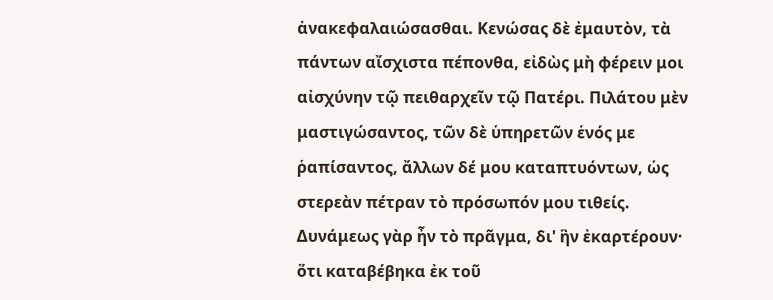ἀνακεφαλαιώσασθαι. Κενώσας δὲ ἐμαυτὸν, τὰ πάντων αἴσχιστα πέπονθα, εἰδὼς μὴ φέρειν μοι αἰσχύνην τῷ πειθαρχεῖν τῷ Πατέρι. Πιλάτου μὲν μαστιγώσαντος, τῶν δὲ ὑπηρετῶν ἑνός με ῥαπίσαντος, ἄλλων δέ μου καταπτυόντων, ὡς στερεὰν πέτραν τὸ πρόσωπόν μου τιθείς. Δυνάμεως γὰρ ἦν τὸ πρᾶγμα, δι' ἣν ἐκαρτέρουν· ὅτι καταβέβηκα ἐκ τοῦ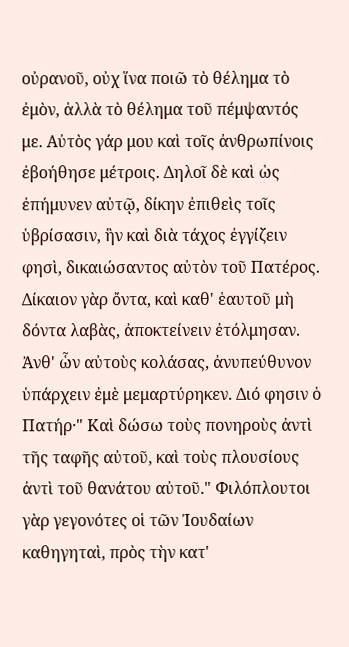οὐρανοῦ, οὐχ ἵνα ποιῶ τὸ θέλημα τὸ ἐμὸν, ἀλλὰ τὸ θέλημα τοῦ πέμψαντός με. Αὐτὸς γάρ μου καὶ τοῖς ἀνθρωπίνοις ἐβοήθησε μέτροις. Δηλοῖ δὲ καὶ ὡς ἐπήμυνεν αὐτῷ, δίκην ἐπιθεὶς τοῖς ὑβρίσασιν, ἣν καὶ διὰ τάχος ἐγγίζειν φησὶ, δικαιώσαντος αὐτὸν τοῦ Πατέρος. Δίκαιον γὰρ ὄντα, καὶ καθ' ἑαυτοῦ μὴ δόντα λαβὰς, ἀποκτείνειν ἐτόλμησαν. Ἀνθ' ὧν αὐτοὺς κολάσας, ἀνυπεύθυνον ὑπάρχειν ἐμὲ μεμαρτύρηκεν. Διό φησιν ὁ Πατήρ·" Καὶ δώσω τοὺς πονηροὺς ἀντὶ τῆς ταφῆς αὐτοῦ, καὶ τοὺς πλουσίους ἀντὶ τοῦ θανάτου αὐτοῦ." Φιλόπλουτοι γὰρ γεγονότες οἱ τῶν Ἰουδαίων καθηγηταὶ, πρὸς τὴν κατ'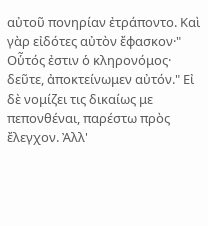αὐτοῦ πονηρίαν ἐτράποντο. Καὶ γὰρ εἰδότες αὐτὸν ἔφασκον·" Οὗτός ἐστιν ὁ κληρονόμος· δεῦτε, ἀποκτείνωμεν αὐτόν." Εἰ δὲ νομίζει τις δικαίως με πεπονθέναι, παρέστω πρὸς ἔλεγχον. Ἀλλ'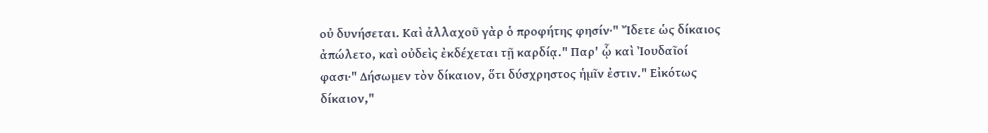οὐ δυνήσεται. Καὶ ἀλλαχοῦ γὰρ ὁ προφήτης φησίν·" Ἴδετε ὡς δίκαιος ἀπώλετο, καὶ οὐδεὶς ἐκδέχεται τῇ καρδίᾳ." Παρ' ᾧ καὶ Ἰουδαῖοί φασι·" Δήσωμεν τὸν δίκαιον, ὅτι δύσχρηστος ἡμῖν ἐστιν." Εἰκότως δίκαιον,"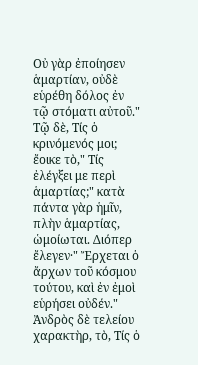Οὐ γὰρ ἐποίησεν ἁμαρτίαν, οὐδὲ εὑρέθη δόλος ἐν τῷ στόματι αὐτοῦ." Τῷ δὲ, Τίς ὁ κρινόμενός μοι; ἔοικε τὸ," Τίς ἐλέγξει με περὶ ἁμαρτίας;" κατὰ πάντα γὰρ ἡμῖν, πλὴν ἁμαρτίας, ὡμοίωται. Διόπερ ἔλεγεν·" Ἔρχεται ὁ ἄρχων τοῦ κόσμου τούτου, καὶ ἐν ἐμοὶ εὑρήσει οὐδέν." Ἀνδρὸς δὲ τελείου χαρακτὴρ, τὸ, Τίς ὁ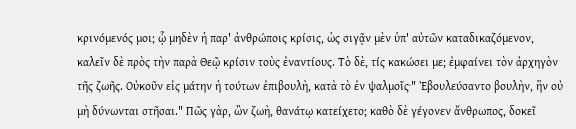κρινόμενός μοι; ᾧ μηδὲν ἡ παρ' ἀνθρώποις κρίσις, ὡς σιγᾷν μὲν ὑπ' αὐτῶν καταδικαζόμενον, καλεῖν δὲ πρὸς τὴν παρὰ Θεῷ κρίσιν τοὺς ἐναντίους. Τὸ δὲ, τίς κακώσει με; ἐμφαίνει τὸν ἀρχηγὸν τῆς ζωῆς. Οὐκοῦν εἰς μάτην ἡ τούτων ἐπιβουλὴ, κατὰ τὸ ἐν ψαλμοῖς·" Ἐβουλεύσαντο βουλὴν, ἣν οὐ μὴ δύνωνται στῆσαι." Πῶς γὰρ, ὢν ζωὴ, θανάτῳ κατείχετο; καθὸ δὲ γέγονεν ἄνθρωπος, δοκεῖ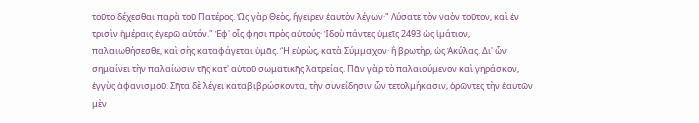τοῦτο δέχεσθαι παρὰ τοῦ Πατέρος. Ὡς γὰρ Θεὸς, ἤγειρεν ἑαυτὸν λέγων·" Λύσατε τὸν ναὸν τοῦτον, καὶ ἐν τρισὶν ἡμέραις ἐγερῶ αὐτόν." Ἐφ' οἷς φησι πρὸς αὐτούς· Ἰδοὺ πάντες ὑμεῖς 2493 ὡς ἱμάτιον, παλαιωθήσεσθε, καὶ σὴς καταφάγεται ὑμᾶς. Ἢ εὐρὼς, κατὰ Σύμμαχον· ἢ βρωτὴρ, ὡς Ἀκύλας. Δι' ὧν σημαίνει τὴν παλαίωσιν τῆς κατ' αὐτοῦ σωματικῆς λατρείας. Πᾶν γὰρ τὸ παλαιούμενον καὶ γηράσκον, ἐγγὺς ἀφανισμοῦ. Σῆτα δὲ λέγει καταβιβρώσκοντα, τὴν συνείδησιν ὧν τετολμήκασιν, ὁρῶντες τὴν ἑαυτῶν μὲν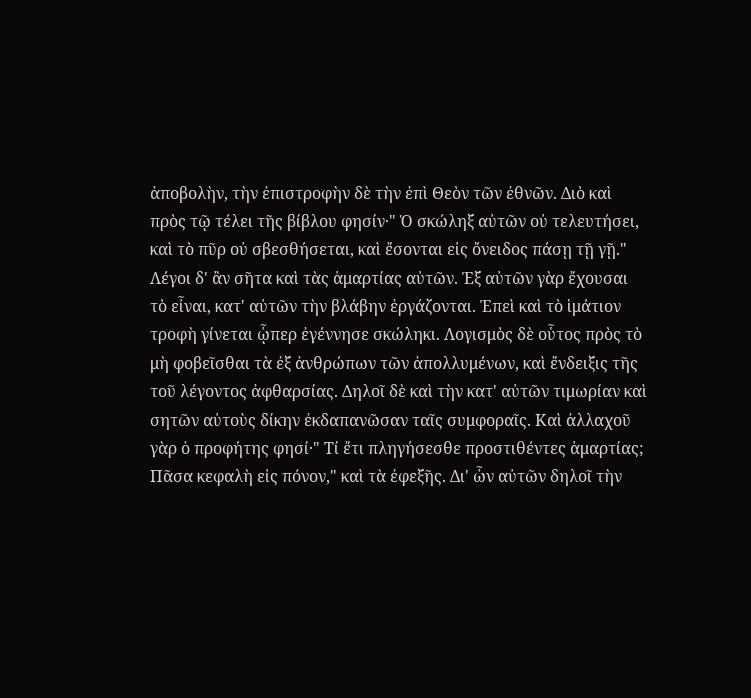ἀποβολὴν, τὴν ἐπιστροφὴν δὲ τὴν ἐπὶ Θεὸν τῶν ἐθνῶν. Διὸ καὶ πρὸς τῷ τέλει τῆς βίβλου φησίν·" Ὁ σκώληξ αὐτῶν οὐ τελευτήσει, καὶ τὸ πῦρ οὐ σβεσθήσεται, καὶ ἔσονται εἰς ὄνειδος πάσῃ τῇ γῇ." Λέγοι δ' ἂν σῆτα καὶ τὰς ἁμαρτίας αὐτῶν. Ἐξ αὐτῶν γὰρ ἔχουσαι τὸ εἶναι, κατ' αὐτῶν τὴν βλάβην ἐργάζονται. Ἐπεὶ καὶ τὸ ἱμάτιον τροφὴ γίνεται ᾧπερ ἐγέννησε σκώληκι. Λογισμὸς δὲ οὗτος πρὸς τὸ μὴ φοβεῖσθαι τὰ ἐξ ἀνθρώπων τῶν ἀπολλυμένων, καὶ ἔνδειξις τῆς τοῦ λέγοντος ἀφθαρσίας. Δηλοῖ δὲ καὶ τὴν κατ' αὐτῶν τιμωρίαν καὶ σητῶν αὐτοὺς δίκην ἐκδαπανῶσαν ταῖς συμφοραῖς. Καὶ ἀλλαχοῦ γὰρ ὁ προφήτης φησί·" Τί ἔτι πληγήσεσθε προστιθέντες ἁμαρτίας; Πᾶσα κεφαλὴ εἰς πόνον," καὶ τὰ ἐφεξῆς. Δι' ὧν αὐτῶν δηλοῖ τὴν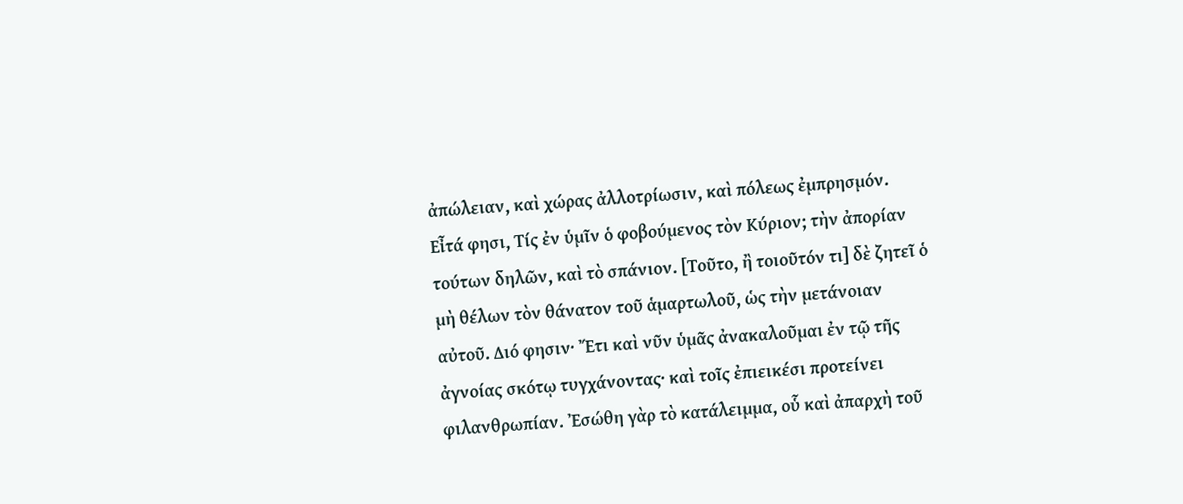ἀπώλειαν, καὶ χώρας ἀλλοτρίωσιν, καὶ πόλεως ἐμπρησμόν. Εἶτά φησι, Τίς ἐν ὑμῖν ὁ φοβούμενος τὸν Κύριον; τὴν ἀπορίαν τούτων δηλῶν, καὶ τὸ σπάνιον. [Τοῦτο, ἢ τοιοῦτόν τι] δὲ ζητεῖ ὁ μὴ θέλων τὸν θάνατον τοῦ ἁμαρτωλοῦ, ὡς τὴν μετάνοιαν αὐτοῦ. Διό φησιν· Ἔτι καὶ νῦν ὑμᾶς ἀνακαλοῦμαι ἐν τῷ τῆς ἀγνοίας σκότῳ τυγχάνοντας· καὶ τοῖς ἐπιεικέσι προτείνει φιλανθρωπίαν. Ἐσώθη γὰρ τὸ κατάλειμμα, οὗ καὶ ἀπαρχὴ τοῦ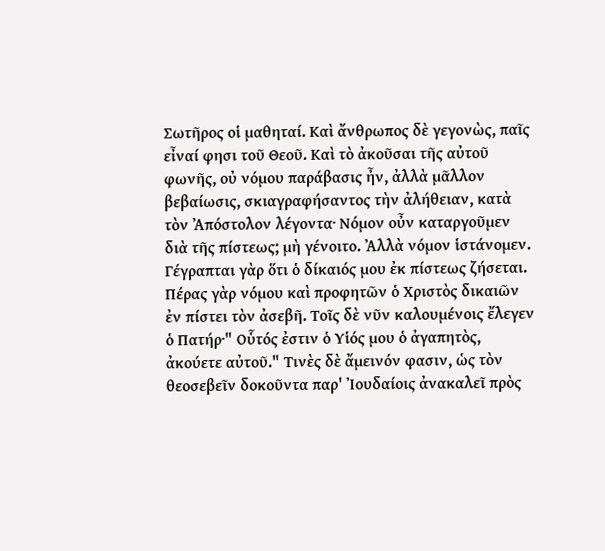Σωτῆρος οἱ μαθηταί. Καὶ ἄνθρωπος δὲ γεγονὼς, παῖς εἶναί φησι τοῦ Θεοῦ. Καὶ τὸ ἀκοῦσαι τῆς αὐτοῦ φωνῆς, οὐ νόμου παράβασις ἦν, ἀλλὰ μᾶλλον βεβαίωσις, σκιαγραφήσαντος τὴν ἀλήθειαν, κατὰ τὸν Ἀπόστολον λέγοντα· Νόμον οὖν καταργοῦμεν διὰ τῆς πίστεως; μὴ γένοιτο. Ἀλλὰ νόμον ἱστάνομεν. Γέγραπται γὰρ ὅτι ὁ δίκαιός μου ἐκ πίστεως ζήσεται. Πέρας γὰρ νόμου καὶ προφητῶν ὁ Χριστὸς δικαιῶν ἐν πίστει τὸν ἀσεβῆ. Τοῖς δὲ νῦν καλουμένοις ἔλεγεν ὁ Πατήρ·" Οὗτός ἐστιν ὁ Υἱός μου ὁ ἀγαπητὸς, ἀκούετε αὐτοῦ." Τινὲς δὲ ἄμεινόν φασιν, ὡς τὸν θεοσεβεῖν δοκοῦντα παρ' Ἰουδαίοις ἀνακαλεῖ πρὸς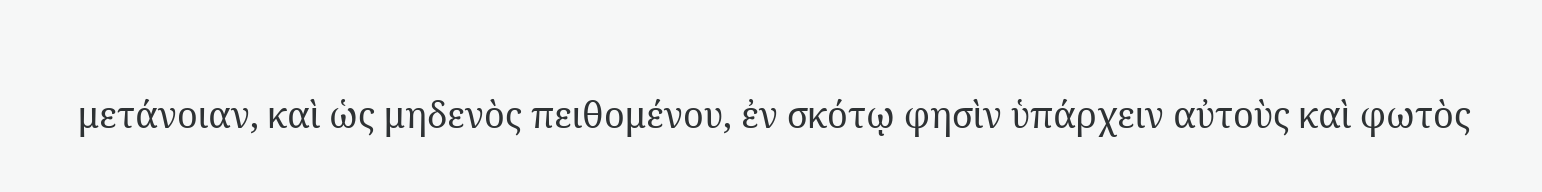μετάνοιαν, καὶ ὡς μηδενὸς πειθομένου, ἐν σκότῳ φησὶν ὑπάρχειν αὐτοὺς καὶ φωτὸς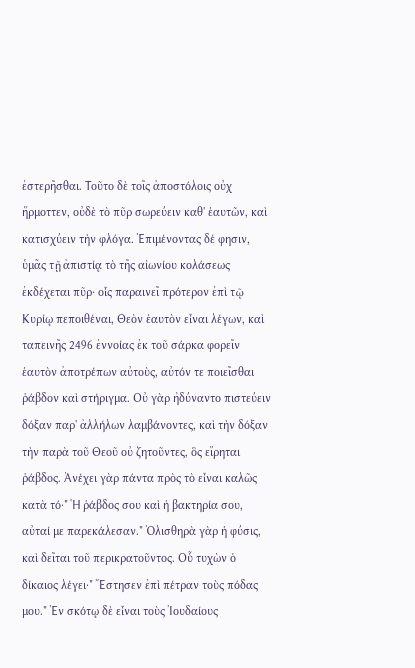ἐστερῆσθαι. Τοῦτο δὲ τοῖς ἀποστόλοις οὐχ ἥρμοττεν, οὐδὲ τὸ πῦρ σωρεύειν καθ' ἑαυτῶν, καὶ κατισχύειν τὴν φλόγα. Ἐπιμένοντας δέ φησιν, ὑμᾶς τῇ ἀπιστίᾳ τὸ τῆς αἰωνίου κολάσεως ἐκδέχεται πῦρ· οἷς παραινεῖ πρότερον ἐπὶ τῷ Κυρίῳ πεποιθέναι, Θεὸν ἑαυτὸν εἶναι λέγων, καὶ ταπεινῆς 2496 ἐννοίας ἐκ τοῦ σάρκα φορεῖν ἑαυτὸν ἀποτρέπων αὐτοὺς, αὐτόν τε ποιεῖσθαι ῥάβδον καὶ στήριγμα. Οὐ γὰρ ἠδύναντο πιστεύειν δόξαν παρ' ἀλλήλων λαμβάνοντες, καὶ τὴν δόξαν τὴν παρὰ τοῦ Θεοῦ οὐ ζητοῦντες, ὃς εἴρηται ῥάβδος. Ἀνέχει γὰρ πάντα πρὸς τὸ εἶναι καλῶς κατὰ τό·" Ἡ ῥάβδος σου καὶ ἡ βακτηρία σου, αὐταί με παρεκάλεσαν." Ὀλισθηρὰ γὰρ ἡ φύσις, καὶ δεῖται τοῦ περικρατοῦντος. Οὗ τυχὼν ὁ δίκαιος λέγει·" Ἔστησεν ἐπὶ πέτραν τοὺς πόδας μου." Ἐν σκότῳ δὲ εἶναι τοὺς Ἰουδαίους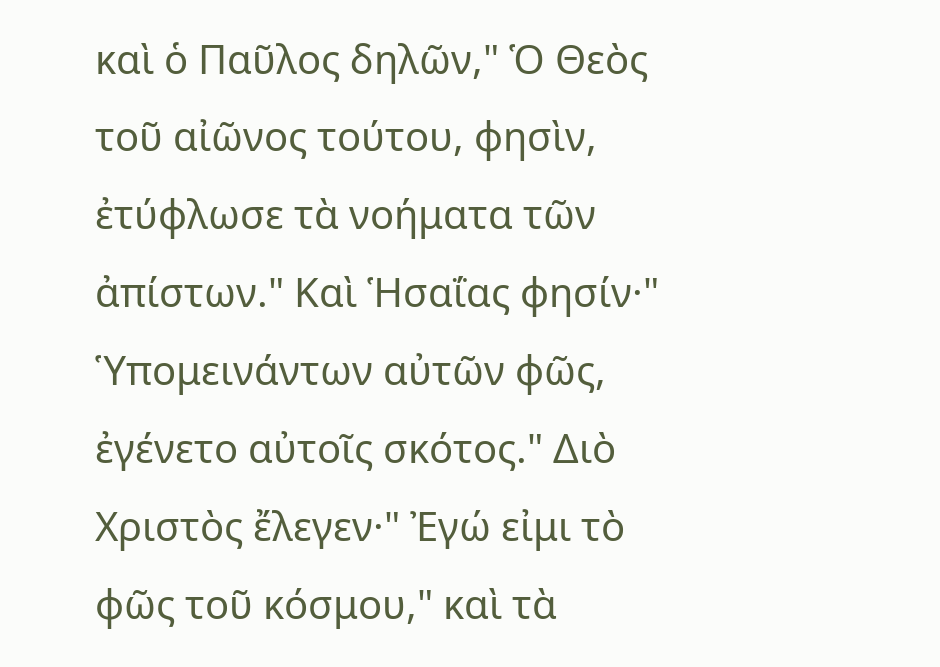καὶ ὁ Παῦλος δηλῶν," Ὁ Θεὸς τοῦ αἰῶνος τούτου, φησὶν, ἐτύφλωσε τὰ νοήματα τῶν ἀπίστων." Καὶ Ἡσαΐας φησίν·" Ὑπομεινάντων αὐτῶν φῶς, ἐγένετο αὐτοῖς σκότος." Διὸ Χριστὸς ἔλεγεν·" Ἐγώ εἰμι τὸ φῶς τοῦ κόσμου," καὶ τὰ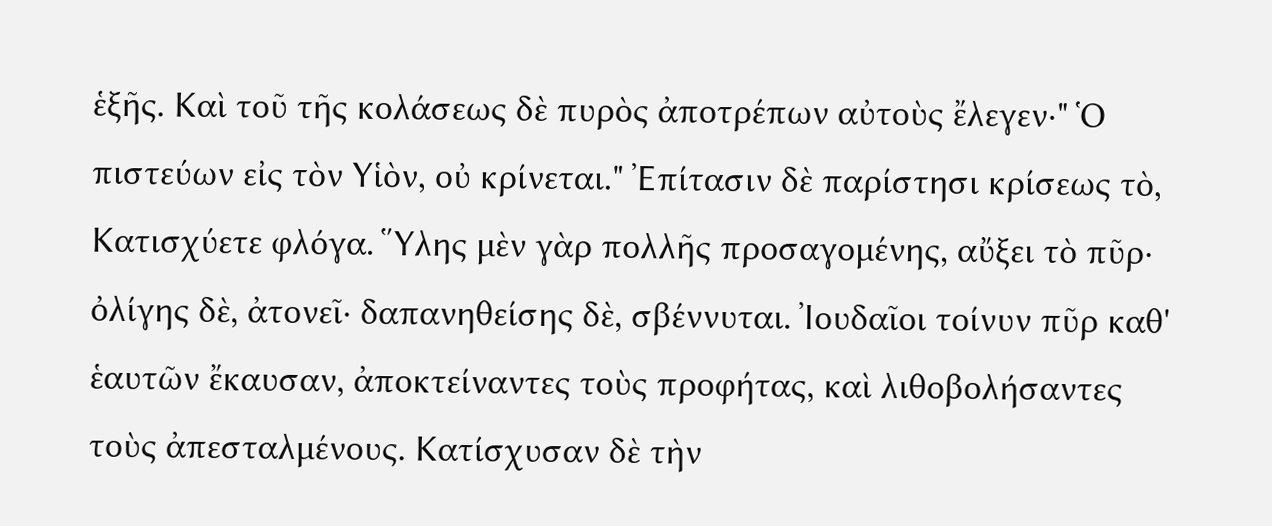ἑξῆς. Καὶ τοῦ τῆς κολάσεως δὲ πυρὸς ἀποτρέπων αὐτοὺς ἔλεγεν·" Ὁ πιστεύων εἰς τὸν Υἱὸν, οὐ κρίνεται." Ἐπίτασιν δὲ παρίστησι κρίσεως τὸ, Κατισχύετε φλόγα. Ὕλης μὲν γὰρ πολλῆς προσαγομένης, αὔξει τὸ πῦρ· ὀλίγης δὲ, ἀτονεῖ· δαπανηθείσης δὲ, σβέννυται. Ἰουδαῖοι τοίνυν πῦρ καθ' ἑαυτῶν ἔκαυσαν, ἀποκτείναντες τοὺς προφήτας, καὶ λιθοβολήσαντες τοὺς ἀπεσταλμένους. Κατίσχυσαν δὲ τὴν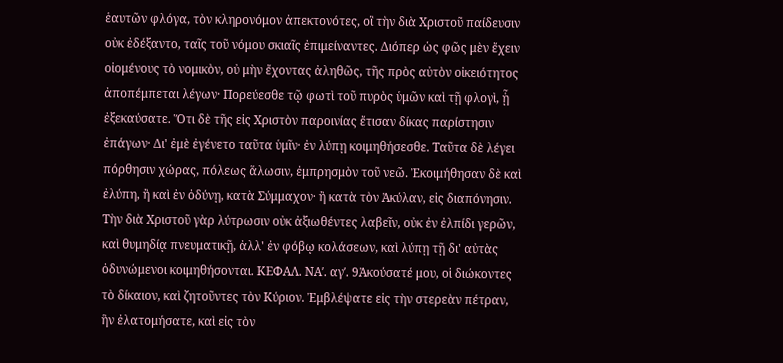ἑαυτῶν φλόγα, τὸν κληρονόμον ἀπεκτονότες, οἳ τὴν διὰ Χριστοῦ παίδευσιν οὐκ ἐδέξαντο, ταῖς τοῦ νόμου σκιαῖς ἐπιμείναντες. Διόπερ ὡς φῶς μὲν ἔχειν οἰομένους τὸ νομικὸν, οὐ μὴν ἔχοντας ἀληθῶς, τῆς πρὸς αὐτὸν οἰκειότητος ἀποπέμπεται λέγων· Πορεύεσθε τῷ φωτὶ τοῦ πυρὸς ὑμῶν καὶ τῇ φλογὶ, ᾗ ἐξεκαύσατε. Ὅτι δὲ τῆς εἰς Χριστὸν παροινίας ἔτισαν δίκας παρίστησιν ἐπάγων· Δι' ἐμὲ ἐγένετο ταῦτα ὑμῖν· ἐν λύπῃ κοιμηθήσεσθε. Ταῦτα δὲ λέγει πόρθησιν χώρας, πόλεως ἅλωσιν, ἐμπρησμὸν τοῦ νεῶ. Ἐκοιμήθησαν δὲ καὶ ἐλύπη, ἢ καὶ ἐν ὀδύνῃ, κατὰ Σύμμαχον· ἢ κατὰ τὸν Ἀκύλαν, εἰς διαπόνησιν. Τὴν διὰ Χριστοῦ γὰρ λύτρωσιν οὐκ ἀξιωθέντες λαβεῖν, οὐκ ἐν ἐλπίδι γερῶν, καὶ θυμηδίᾳ πνευματικῇ, ἀλλ' ἐν φόβῳ κολάσεων, καὶ λύπῃ τῇ δι' αὐτὰς ὀδυνώμενοι κοιμηθήσονται. ΚΕΦΑΛ. ΝΑʹ. αγʹ. 9Ἀκούσατέ μου, οἱ διώκοντες τὸ δίκαιον, καὶ ζητοῦντες τὸν Κύριον. Ἐμβλέψατε εἰς τὴν στερεὰν πέτραν, ἣν ἐλατομήσατε, καὶ εἰς τὸν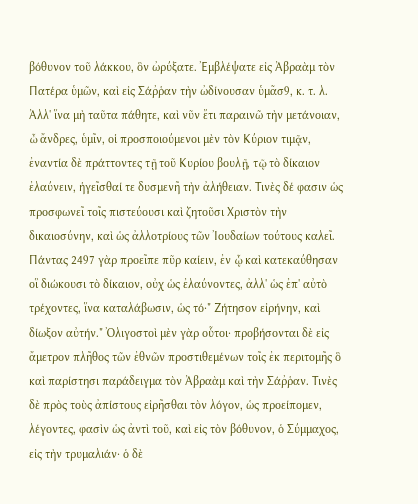βόθυνον τοῦ λάκκου, ὃν ὠρύξατε. Ἐμβλέψατε εἰς Ἀβραὰμ τὸν Πατέρα ὑμῶν, καὶ εἰς Σάῤῥαν τὴν ὠδίνουσαν ὑμᾶσ9, κ. τ. λ. Ἀλλ' ἵνα μὴ ταῦτα πάθητε, καὶ νῦν ἔτι παραινῶ τὴν μετάνοιαν, ὦ ἄνδρες, ὑμῖν, οἱ προσποιούμενοι μὲν τὸν Κύριον τιμᾷν, ἐναντία δὲ πράττοντες τῇ τοῦ Κυρίου βουλῇ, τῷ τὸ δίκαιον ἐλαύνειν, ἡγεῖσθαί τε δυσμενῆ τὴν ἀλήθειαν. Τινὲς δέ φασιν ὡς προσφωνεῖ τοῖς πιστεύουσι καὶ ζητοῦσι Χριστὸν τὴν δικαιοσύνην, καὶ ὡς ἀλλοτρίους τῶν Ἰουδαίων τούτους καλεῖ. Πάντας 2497 γὰρ προεῖπε πῦρ καίειν, ἐν ᾧ καὶ κατεκαύθησαν οἳ διώκουσι τὸ δίκαιον, οὐχ ὡς ἐλαύνοντες, ἀλλ' ὡς ἐπ' αὐτὸ τρέχοντες, ἵνα καταλάβωσιν, ὡς τό·" Ζήτησον εἰρήνην, καὶ δίωξον αὐτήν." Ὀλιγοστοὶ μὲν γὰρ οὗτοι· προβήσονται δὲ εἰς ἄμετρον πλῆθος τῶν ἐθνῶν προστιθεμένων τοῖς ἐκ περιτομῆς ὃ καὶ παρίστησι παράδειγμα τὸν Ἀβραὰμ καὶ τὴν Σάῤῥαν. Τινὲς δὲ πρὸς τοὺς ἀπίστους εἰρῆσθαι τὸν λόγον, ὡς προείπομεν, λέγοντες, φασὶν ὡς ἀντὶ τοῦ, καὶ εἰς τὸν βόθυνον, ὁ Σύμμαχος, εἰς τὴν τρυμαλιάν· ὁ δὲ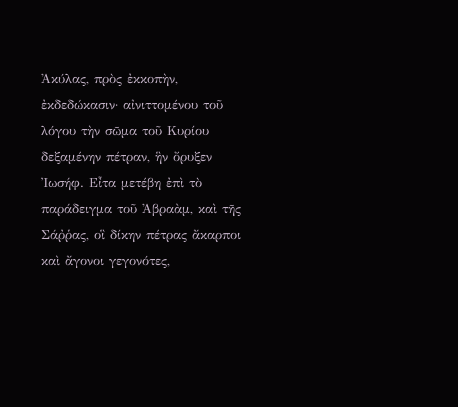Ἀκύλας, πρὸς ἐκκοπὴν, ἐκδεδώκασιν· αἰνιττομένου τοῦ λόγου τὴν σῶμα τοῦ Κυρίου δεξαμένην πέτραν, ἣν ὄρυξεν Ἰωσήφ. Εἶτα μετέβη ἐπὶ τὸ παράδειγμα τοῦ Ἀβραὰμ, καὶ τῆς Σάῤῥας, οἳ δίκην πέτρας ἄκαρποι καὶ ἄγονοι γεγονότες,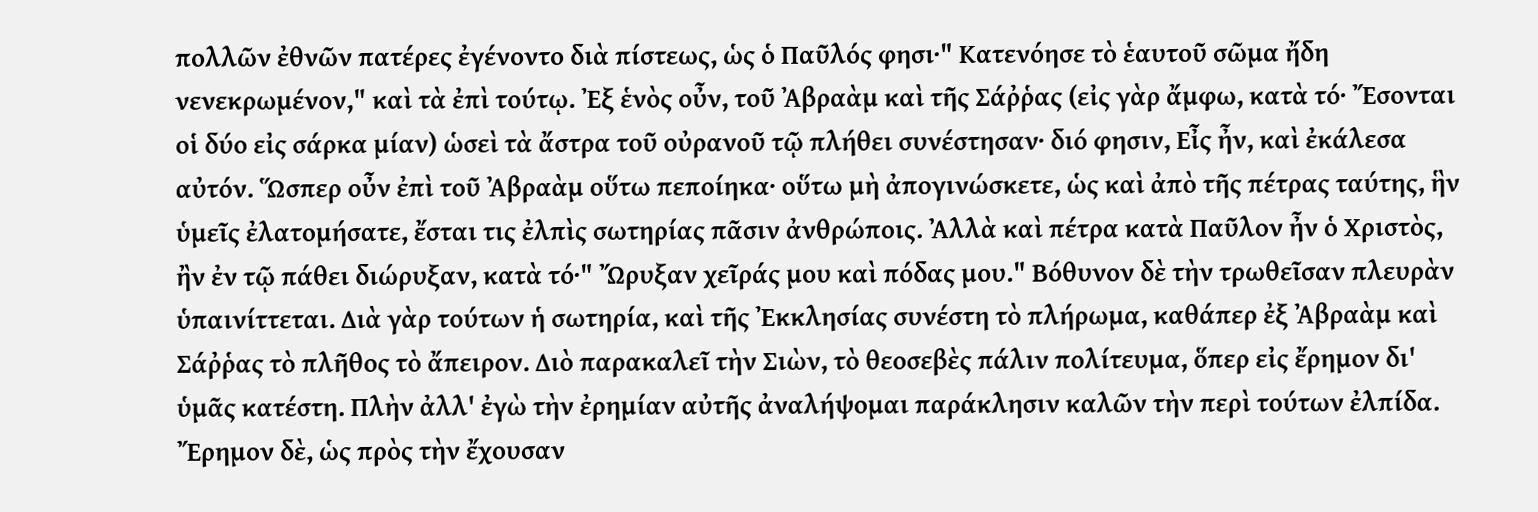πολλῶν ἐθνῶν πατέρες ἐγένοντο διὰ πίστεως, ὡς ὁ Παῦλός φησι·" Κατενόησε τὸ ἑαυτοῦ σῶμα ἤδη νενεκρωμένον," καὶ τὰ ἐπὶ τούτῳ. Ἐξ ἑνὸς οὖν, τοῦ Ἀβραὰμ καὶ τῆς Σάῤῥας (εἰς γὰρ ἄμφω, κατὰ τό· Ἔσονται οἱ δύο εἰς σάρκα μίαν) ὡσεὶ τὰ ἄστρα τοῦ οὐρανοῦ τῷ πλήθει συνέστησαν· διό φησιν, Εἶς ἦν, καὶ ἐκάλεσα αὐτόν. Ὥσπερ οὖν ἐπὶ τοῦ Ἀβραὰμ οὕτω πεποίηκα· οὕτω μὴ ἀπογινώσκετε, ὡς καὶ ἀπὸ τῆς πέτρας ταύτης, ἣν ὑμεῖς ἐλατομήσατε, ἔσται τις ἐλπὶς σωτηρίας πᾶσιν ἀνθρώποις. Ἀλλὰ καὶ πέτρα κατὰ Παῦλον ἦν ὁ Χριστὸς, ἢν ἐν τῷ πάθει διώρυξαν, κατὰ τό·" Ὤρυξαν χεῖράς μου καὶ πόδας μου." Βόθυνον δὲ τὴν τρωθεῖσαν πλευρὰν ὑπαινίττεται. Διὰ γὰρ τούτων ἡ σωτηρία, καὶ τῆς Ἐκκλησίας συνέστη τὸ πλήρωμα, καθάπερ ἐξ Ἀβραὰμ καὶ Σάῤῥας τὸ πλῆθος τὸ ἄπειρον. Διὸ παρακαλεῖ τὴν Σιὼν, τὸ θεοσεβὲς πάλιν πολίτευμα, ὅπερ εἰς ἔρημον δι' ὑμᾶς κατέστη. Πλὴν ἀλλ' ἐγὼ τὴν ἐρημίαν αὐτῆς ἀναλήψομαι παράκλησιν καλῶν τὴν περὶ τούτων ἐλπίδα. Ἔρημον δὲ, ὡς πρὸς τὴν ἔχουσαν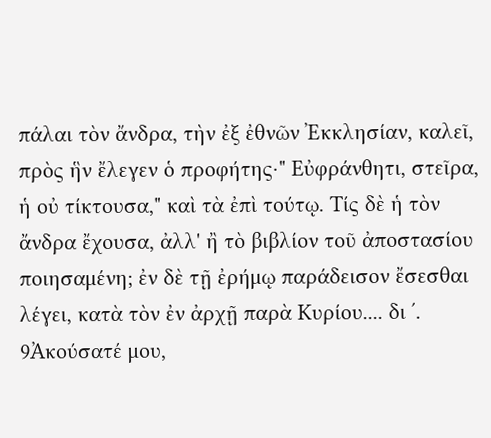πάλαι τὸν ἄνδρα, τὴν ἐξ ἐθνῶν Ἐκκλησίαν, καλεῖ, πρὸς ἣν ἔλεγεν ὁ προφήτης·" Εὐφράνθητι, στεῖρα, ἡ οὐ τίκτουσα," καὶ τὰ ἐπὶ τούτῳ. Τίς δὲ ἡ τὸν ἄνδρα ἔχουσα, ἀλλ' ἢ τὸ βιβλίον τοῦ ἀποστασίου ποιησαμένη; ἐν δὲ τῇ ἐρήμῳ παράδεισον ἔσεσθαι λέγει, κατὰ τὸν ἐν ἀρχῇ παρὰ Κυρίου.... δι ʹ. 9Ἀκούσατέ μου,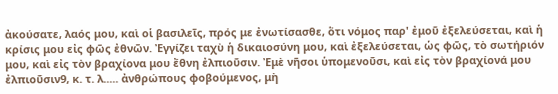ἀκούσατε, λαός μου, καὶ οἱ βασιλεῖς, πρός με ἐνωτίσασθε, ὅτι νόμος παρ' ἐμοῦ ἐξελεύσεται, καὶ ἡ κρίσις μου εἰς φῶς ἐθνῶν. Ἐγγίζει ταχὺ ἡ δικαιοσύνη μου, καὶ ἐξελεύσεται, ὡς φῶς, τὸ σωτήριόν μου, καὶ εἰς τὸν βραχίονα μου ἔθνη ἐλπιοῦσιν. Ἐμὲ νῆσοι ὑπομενοῦσι, καὶ εἰς τὸν βραχίονά μου ἐλπιοῦσιν9, κ. τ. λ..... ἀνθρώπους φοβούμενος, μὴ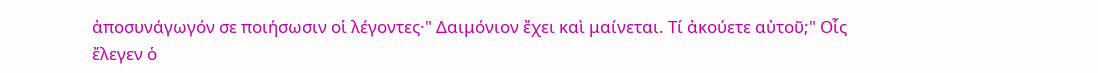ἀποσυνάγωγόν σε ποιήσωσιν οἱ λέγοντες·" Δαιμόνιον ἔχει καὶ μαίνεται. Τί ἀκούετε αὐτοῦ;" Οἷς ἔλεγεν ὁ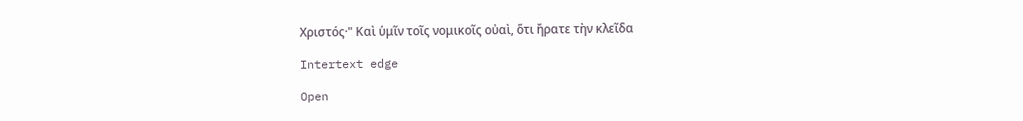Χριστός·" Καὶ ὑμῖν τοῖς νομικοῖς οὐαὶ, ὅτι ἤρατε τὴν κλεῖδα

Intertext edge

Open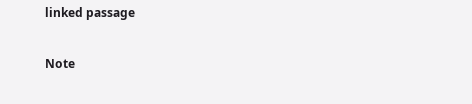linked passage

Note